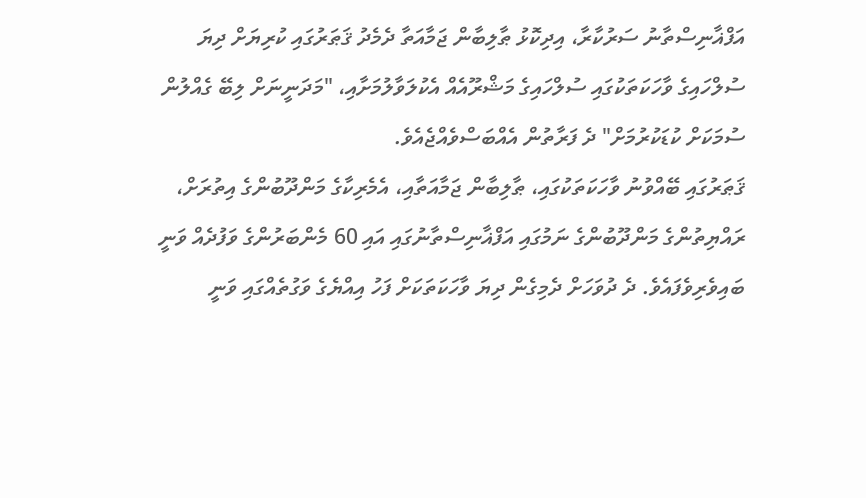އަފްޣާނިސްތާނު ސަރުކާރާ، އިދިކޮޅު ޠާލިބާން ޖަމާއަތާ ދެމެދު ޤަޠަރުގައި ކުރިޔަށް ދިޔަ ސުލްހައިގެ ވާހަކަތަކުގައި ސުލްހައިގެ މަޝްރޫއެއް އެކުލަވާލުމަށާއި، "މަދަނީނަށް ލިބޭ ގެއްލުން ސުމަކަށް ކުޑަކުރުމަށް" ދެ ފަރާތުން އެއްބަސްވެއްޖެއެވެ.
ޤަޠަރުގައި ބޭއްވުނު ވާހަކަތަކުގައި، ޠާލިބާން ޖަމާއަތާއި، އެމެރިކާގެ މަންދޫބުންގެ އިތުރަށް، ރައްޔިތުންގެ މަންދޫބުންގެ ނަމުގައި އަފްޣާނިސްތާނުގައި އައި 60 މެންބަރުންގެ ވަފުދެއް ވަނީ ބައިވެރިވެފައެވެ. ދެ ދުވަހަށް ދެމިގެން ދިޔަ ވާހަކަތަކަށް ފަހު އިއްޔެގެ ވަގުތެއްގައި ވަނީ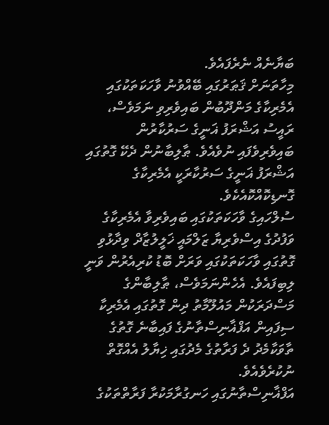ބަޔާނެއް ނެރެފައެވެ.
މިހާތަނަށް ޤަޠަރުގައި ބޭއްވުނު ވާހަކަތަކުގައި އެމެރިކާގެ މަންދޫބުން ބައިވެރިވި ނަމަވެސް، ރައީސު އަޝްރަފު ޣަނީގެ ސަރުކާރުން ބައިވެރިވެފައި ނުވެއެވެ. ޠާލިބާނުން ދެކޭ ގޮތުގައި އަޝްރަފު ޣަނީގެ ސަރުކާރަކީ އެމެރިކާގެ ގޮނޑިކޮއްކޮއެކެވެ.
ސުލްހައިގެ ވާހަކަތަކުގައި ބައިވެރިވާ އެމެރިކާގެ ވަފުދުގެ އިސްވެރިޔާ ޒަލްމައީ ޚަލީލުޒާދް ވިދާޅުވި ގޮތުގައި ވާހަކަތަކުގައި ވަރަށް ބޮޑު ކުރިއެރުން ވަނީ ލިބިފައެވެ. އެހެންނަމަވެސް، ޠާލިބާންގެ މަސްދަރަކުން މައުލޫމާތު ދިން ގޮތުގައި އެމެރިކާ ސިފައިން އަފްޣާނިސްތާނުގެ ފައިބާނެ ގޮތުގެ ތާވަކާމެދު ދެ ފަރާތުގެ މެދުގައި ޚިޔާލު އެއްގޮތް ނުކުރެވެއެވެ.
އަފްޣާނިސްތާނުގައި ހަނގުރާމަކުރާ ފަރާތްތަކުގެ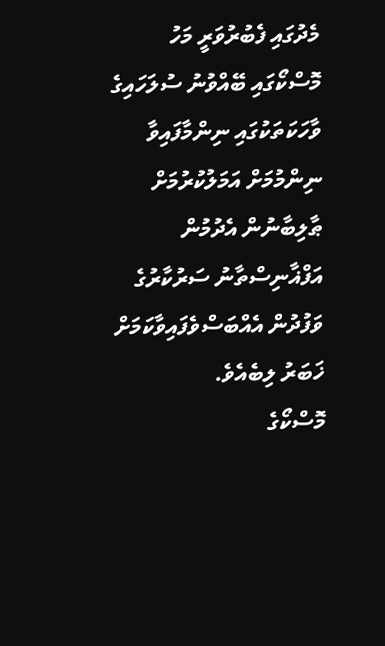މެދުގައި ފެބުރުވަރީ މަހު މޮސްކޯގައި ބޭއްވުނު ސުލަހައިގެ ވާހަކަތަކުގައި ނިންމާފައިވާ ނިންމުމަށް އަމަލުކުރުމަށް ޠާލިބާނުން އެދުމުން އަފްޣާނިސްތާނު ސަރުކާރުގެ ވަފުދުން އެއްބަސްވެފައިވާކަމަށް ޚަބަރު ލިބެއެވެ.
މޮސްކޯގެ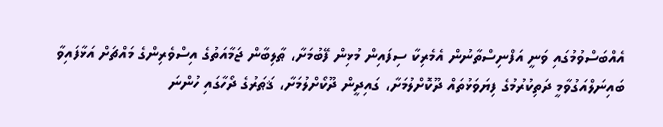އެއްބަސްވުމުގައި ވަނީ އަފްނިސްތާނުން އެމެރިކާ ސިފައިން މުޅިން ފޭބުމަށާ، ޠާލިބާން ޖަމާއަތުގެ އިސްވެރިންގެ މައްޗަށް އަޅާފައިވާ ބައިނަލްއަގުވާމީ ދަތިކުރުމުގެ ފިޔަވަޅުތައް ދޫކޮށްލުމަށާ، ގައިދީން ދޫކޯށްލުމަށާ، ޤަޠަރުގެ ދޯހާގައި ހުންނަ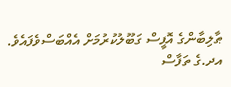ޠާލިބާންގެ އޮފީސް ގަބޫލުކުރުމަށް އެއްބަސްވެފައެވެ.
އދ.ގެ ތަފާސް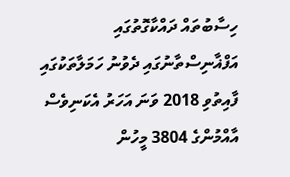ހިސާބުތައް ދައްކާގޮތުގައި އަފްޣާނިސްތާނުގައި ދެވުނު ހަމަލާތަކުގައި ފާއިތުވި 2018 ވަނަ އަހަރު އެކަނިވެސް އާއްމުންގެ 3804 މީހުން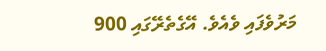މަރުވެފައި ވެއެވެ. އޭގެތެރޭގައި 900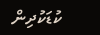ކުޑަކުދިން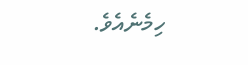ހިމެނެއެވެ.